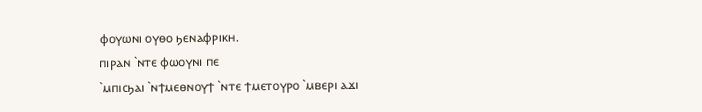ⲫⲟⲩⲱⲛⲓ ⲟⲩⲑⲟ ϧⲉⲛⲁⲫⲣⲓⲕⲏ.
ⲡⲓⲣⲁⲛ `ⲛⲧⲉ ⲫⲱⲟⲩⲛⲓ ⲡⲉ
`ⲙⲡⲓⲥϧⲁⲓ `ⲛϯⲙⲉⲑⲛⲟⲩϯ `ⲛⲧⲉ ϯⲙⲉⲧⲟⲩⲣⲟ `ⲙⲃⲉⲣⲓ ⲁϫⲓ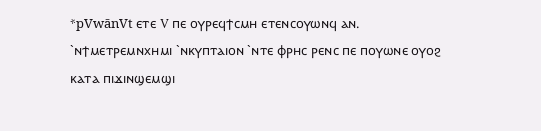*pVwānVt ⲉⲧⲉ V ⲡⲉ ⲟⲩⲣⲉϥϯⲥⲙⲏ ⲉⲧⲉⲛⲥⲟⲩⲱⲛϥ ⲁⲛ.
`ⲛϯⲙⲉⲧⲣⲉⲙⲛⲭⲏⲙⲓ `ⲛⲕⲩⲡⲧⲁⲓⲟⲛ `ⲛⲧⲉ ⲫⲣⲏⲥ ⲣⲉⲛⲥ ⲡⲉ ⲡⲟⲩⲱⲛⲉ ⲟⲩⲟϩ ⲕⲁⲧⲁ ⲡⲓϫⲓⲛϣⲉⲙϣⲓ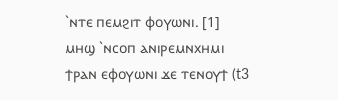`ⲛⲧⲉ ⲡⲉⲙϩⲓⲧ ⲫⲟⲩⲱⲛⲓ. [1] ⲙⲏϣ `ⲛⲥⲟⲡ ⲁⲛⲓⲣⲉⲙⲛⲭⲏⲙⲓ ϯⲣⲁⲛ ⲉⲫⲟⲩⲱⲛⲓ ϫⲉ ⲧⲉⲛⲟⲩϯ (t3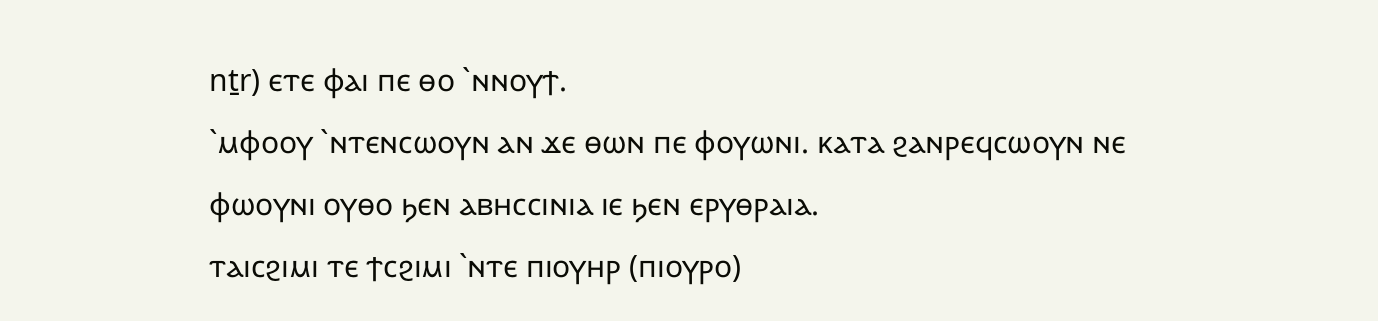nṯr) ⲉⲧⲉ ⲫⲁⲓ ⲡⲉ ⲑⲟ `ⲛⲛⲟⲩϯ.
`ⲙⲫⲟⲟⲩ `ⲛⲧⲉⲛⲥⲱⲟⲩⲛ ⲁⲛ ϫⲉ ⲑⲱⲛ ⲡⲉ ⲫⲟⲩⲱⲛⲓ. ⲕⲁⲧⲁ ϩⲁⲛⲣⲉϥⲥⲱⲟⲩⲛ ⲛⲉ ⲫⲱⲟⲩⲛⲓ ⲟⲩⲑⲟ ϧⲉⲛ ⲁⲃⲏⲥⲥⲓⲛⲓⲁ ⲓⲉ ϧⲉⲛ ⲉⲣⲩⲑⲣⲁⲓⲁ.
ⲧⲁⲓⲥϩⲓⲙⲓ ⲧⲉ ϯⲥϩⲓⲙⲓ `ⲛⲧⲉ ⲡⲓⲟⲩⲏⲣ (ⲡⲓⲟⲩⲣⲟ)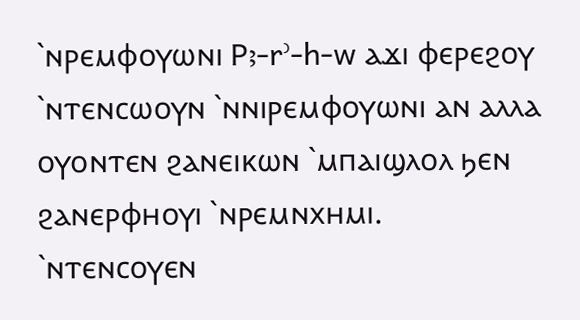`ⲛⲣⲉⲙⲫⲟⲩⲱⲛⲓ Pꜣ-rʾ-h-w ⲁϫⲓ ⲫⲉⲣⲉϩⲟⲩ
`ⲛⲧⲉⲛⲥⲱⲟⲩⲛ `ⲛⲛⲓⲣⲉⲙⲫⲟⲩⲱⲛⲓ ⲁⲛ ⲁⲗⲗⲁ ⲟⲩⲟⲛⲧⲉⲛ ϩⲁⲛⲉⲓⲕⲱⲛ `ⲙⲡⲁⲓϣⲗⲟⲗ ϧⲉⲛ ϩⲁⲛⲉⲣⲫⲏⲟⲩⲓ `ⲛⲣⲉⲙⲛⲭⲏⲙⲓ.
`ⲛⲧⲉⲛⲥⲟⲩⲉⲛ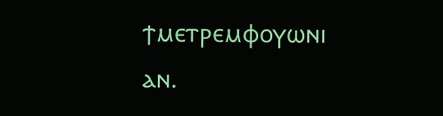ϯⲙⲉⲧⲣⲉⲙⲫⲟⲩⲱⲛⲓ ⲁⲛ.